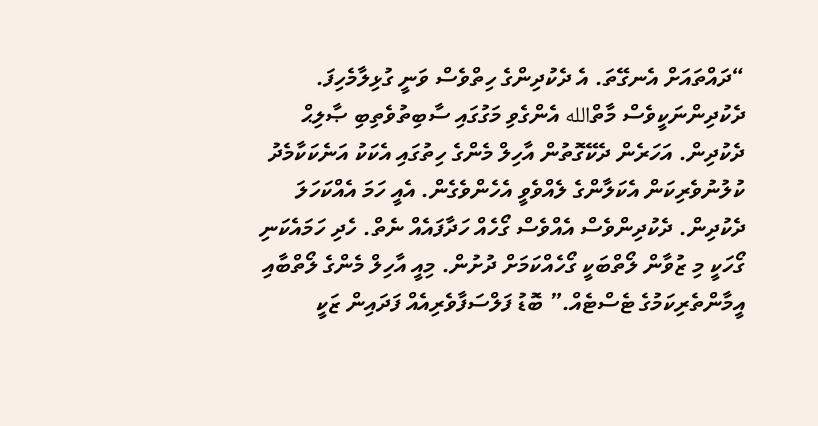“ދައްތައަށް އެނގޭތަ. އެ ދެކުދިންގެ ހިތްވެސް ވަނީ ގުޅިލާމެހިފަ. ދެކުދިންނަކީވެސް މާތްالله އެންގެވި މަގުގައި ސާބިތުވެތިބި ޞާލިޙް ދެކުދިން. އަހަރެން ދެކޭގޮތުން އާހިލް މެންގެ ހިތުގައި އެކަކު އަނެކަކާމެދު ކުލުނުވެރިކަން އެކަލާންގެ ލެއްވެވީ އެހެންވެގެން. އެއީ ހަމަ އެއްކަހަލަ ދެކުދިން. ދެކުދިންވެސް އެއްވެސް ގޯހެއް ހަދާފައެއް ނެތް. ހެދި ހަމައެކަނި ގޯހަކީ މި ޒުވާން ލޯތްބަކީ ގޯހެއްކަމަށް ދުށުން. މިއީ އާހިލް މެންގެ ލޯތްބާއި އީމާންތެރިކަމުގެ ޓެސްޓެއް.” ބޮޑު ފަލްސަފާވެރިއެއް ފަދައިން ޒަކީ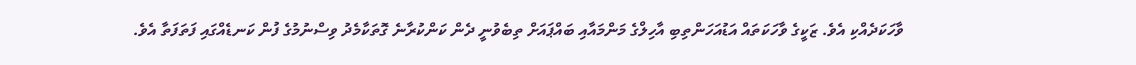ވާހަކަދެއްކި އެވެ. ޒަކީގެ ވާހަކަތައް އަޑުއަހަންތިބި އާހިލްގެ މަންމައާއި ބައްޕައަށް ތިބެވުނީ ދެން ކަންކުރާނެ ގޮތަކާމެދު ވިސްނުމުގެ ފުން ކަނޑެއްގައި ފަތަފަތާ އެވެ.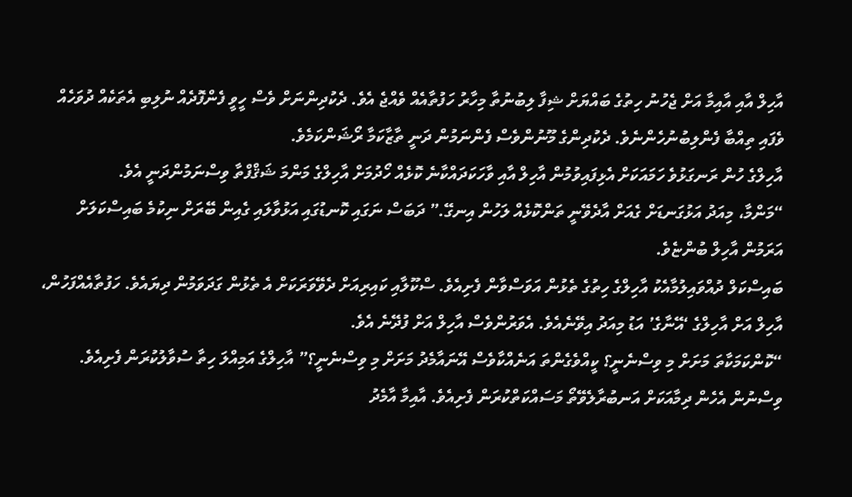އާހިލް އާއި އާއިމާ އަށް ޖެހުނު ހިތުގެ ބައްޔަށް ޝިފާ ލިބުނުތާ މިހާރު ހަފުތާއެއް ވެއްޖެ އެވެ. ދެކުދިންނަށް ވެސް ހީވީ ފެންފޮދެއް ނުލިބި އެތަކެއް ދުވަހެއް ވެފައި ތިއްބާ ފެންލިބުނުހެންނެވެ. ދެކުދިންގެ މޫނުންވެސް ފެންނަމުން ދަނީ ތާޒާކަމާ ރޯޝަންކަމެވެ.
އާހިލްގެ ހުން ރަނގަޅުވެ ހަމައަކަށް އެޅިފައިވުމުން އާހިލް އާއި ވާހަކަދައްކާނެ ކޮޅެއް ހޯދުމަށް އާހިލްގެ މަންމަ ޝަޤްފްތާ ވިސްނަމުންދަނީ އެވެ.
“މަންމާ، މިއަދު އަޅުގަނޑަށް ގެއަށް އާދެވޭނީ ތަންކޮޅެއް ލަހުން އިނގޭ.” ދަބަސް ނަގައި ކޮނޑުގައި އަޅުވާލައި ގެއިން ބޭރަށް ނިކުމެ ބައިސްކަލަށް އަރަމުން އާހިލް ބުންޏެވެ.
ބައިސްކަލް ދުއްވައިލުމާއެކު އާހިލްގެ ހިތުގެ ތެޅުން އަވަސްވާން ފެށިއެވެ. ސްކޫލާއި ކައިރިއަށް ދެވޭވަރަކަށް އެ ތެޅުން ގަދަވަމުން ދިޔައެވެ. ހަފުތާއެއްފަހުން، އާހިލް އަށް އާހިލްގެ ‘އޭނާގެ’ އަޑު މިއަދު އިވޭނެއެވެ. އެވަރުންވެސް އާހިލް އަށް ފުދޭނެ އެވެ.
“ކޮންކަމަކާތަ މަށަށް މި ވިސްނެނީ؟ ކީއްވެގެންތަ އަނެއްކާވެސް އޭނައާމެދު މަށަށް މި ވިސްނެނީ؟” އާހިލްގެ އަމިއްލަ ހިތާ ސުވާލުކުރަން ފެށިއެވެ. ވިސްނުން އެހެން ދިމާއަކަށް އަނބުރާލެވޭތޯ މަސައްކަތްކުރަން ފެށިއެވެ. އާއިމާ އާމެދު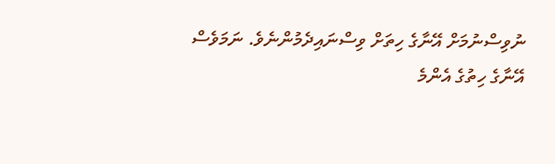ނުވިސްނުމަށް އޭނާގެ ހިތަށް ވިސްނައިދެމުންނެވެ. ނަމަވެސް އޭނާގެ ހިތުގެ އެންމެ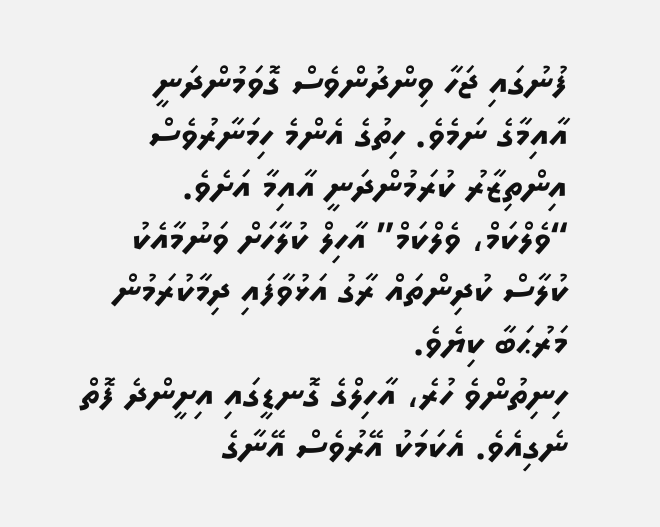ފުނުގައި ޖަހާ ވިންދުންވެސް ގޮވަމުންދަނީ އާއިމާގެ ނަމެވެ. ހިތުގެ އެންމެ ހިމަނާރުވެސް އިންތިޒާރު ކުރަމުންދަނީ އާއިމާ އަށެވެ.
“ވެލްކަމް، ވެލްކަމް” އާހިލް ކުލާހަށް ވަނުމާއެކު ކުލާސް ކުދިންތައް ރާގު އަޅުވާފައި ދިމާކުރަމުން މަރުޙަބާ ކިޔެވެ.
ހިނިތުންވެ ހުރެ، އާހިލްގެ ގޮނޑީގައި އިށީންދެ ފޮތް ނެގިއެވެ. އެކަމަކު އޭރުވެސް އޭނާގެ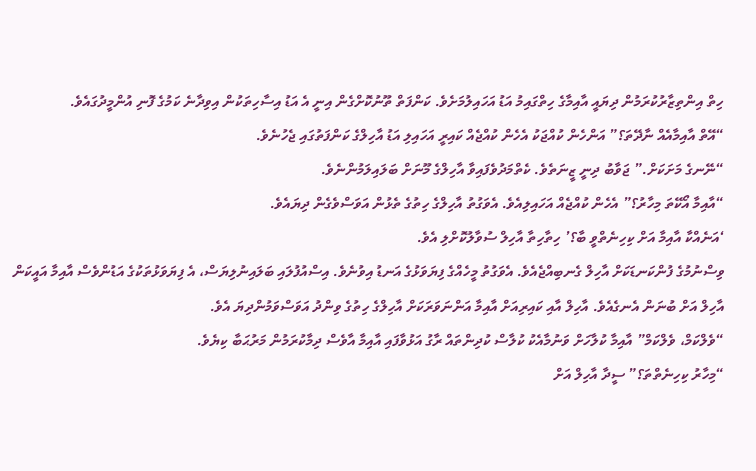ހިތް އިންތިޒާރުކުރަމުން ދިޔައީ އާއިމާގެ ހިތްގައިމު އަޑު އަހައިލުމަށެވެ. ކަންފަތް ތޫނުކޮށްގެން އިނީ އެ އަޑު އިސާހިތަކުން އިވިދާނެ ކަމުގެ ފޮނި އުންމީދުގައެވެ.
“އޭތް އާއިމާއެއް ނާދޭތަ؟” އަންހެން ކުއްޖަކު އެހެން ކުއްޖެއް ކައިރީ އަހައިލި އަޑު އާހިލްގެ ކަންފަތުގައި ޖެހުނެވެ.
“ނޭނގެ މަށަކަށް.” ޖަވާބު ދިނީ ޒީނަތެވެ. ކެތްމަދުވެފައިވާ އާހިލްގެ މޫނަށް ބަލައިލަމުންނެވެ.
“އާއިމާ އޯކޭތަ މިހާރު؟” އެހެން ކުއްޖެއް އަހައިލިއެވެ. އެވަގުތު އާހިލްގެ ހިތުގެ ތެޅުން އަވަސްވެގެން ދިޔައެވެ.
‘އަނެއްކާ އާއިމާ އަށް ކިހިނެތްވީ ބާ؟’ ހިތާހިތާ އާހިލް ސުވާލުކޮށްލި އެވެ.
ވިސްނުމުގެ ފުންކަނޑަކަށް އާހިލް ގެނބިއްޖެއެވެ. އެވަގުތު މީހެއްގެ ފިޔަވަޅުގެ އަނޑު އިވުނެވެ. އިސްއުފުލައި ބަލައިނުލިޔަސް، އެ ފިޔަވަޅުތަކުގެ އަޑުންވެސް އާއިމާ އައީކަން އާހިލް އަށް ބުނަން އެނގެއެވެ. އާހިލް އާއި ކައިރިއަށް އާއިމާ އަންނަވަރަކަށް އާހިލްގެ ހިތުގެ ވިންދު އަވަސްވަމުންދިޔަ އެވެ.
“ވެލްކަމް، ވެލްކަމް” އާއިމާ ކުލާހަށް ވަނުމާއެކު ކުލާސް ކުދިންތައް ރާގު އަޅުވާފައި އާއިމާ އާވެސް ދިމާކުރަމުން މަރުޙަބާ ކިޔެވެ.
“މިހާރު ކިހިނެތްތަ؟” ސީދާ އާހިލް އަށް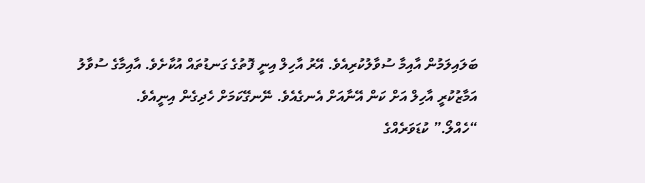ބަލައިލަމުން އާއިމާ ސުވާލުކުރިއެވެ. އޭރު އާހިލް އިނީ ފޮތުގެ ގަނޑުތައް އުކާށެވެ. އާއިމާގެ ސުވާލު އަމާޒުކުރީ އާހިލް އަށް ކަން އޭނާއަށް އެނގެއެވެ. ނޭނގޭކަމަށް ހެދިގެން އިނީއެވެ.
“ހެއްލޯ.” ކުޑަވަރެއްގެ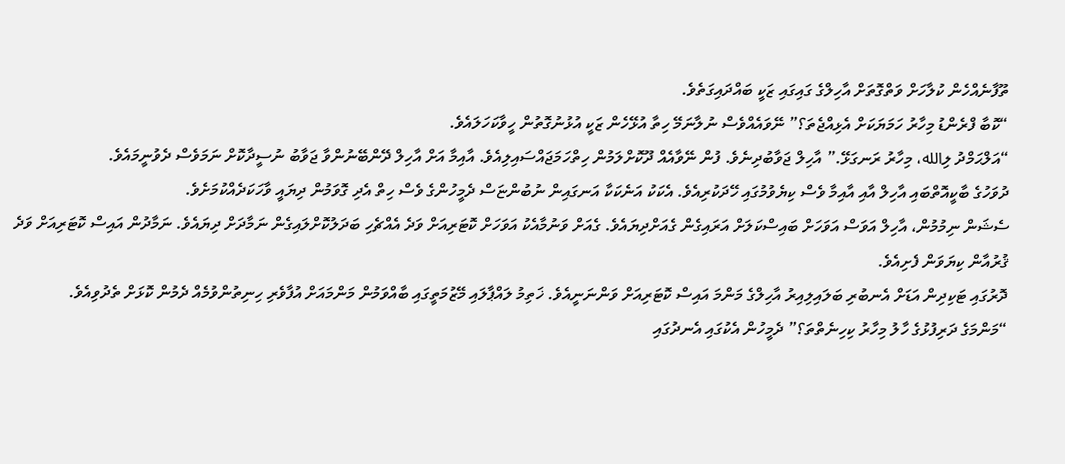ތޫފާނެއްހެން ކުލާހަށް ވަތްގޮތަށް އާހިލްގެ ގައިގައި ޒަކީ ބައްދައިގަތެވެ.
“ކޮބާ ފްރެންޑު މިހާރު ހަމަޔަކަށް އެޅިއްޖެތަ؟” ނޭވައެއްވެސް ނުލާނަމޭ ހިތާ އުޅޭހެން ޒަކީ އުޅުނުގޮތުން ހީވާކަހަލައެވެ.
“އަލްޙަމްދު ލިالله، މިހާރު ރަނގަޅޭ.” އާހިލް ޖަވާބުދިނެވެ. ފުން ނޭވާއެއް ދޫކޮށްލަމުން ހިތްހަމަޖައްސައިލިއެވެ. އާއިމާ އަށް އާހިލް ދޭންބޭނުންވާ ޖަވާބު ނުސީދާކޮށް ނަމަވެސް ދެވުނީމައެވެ.
ދުވަހުގެ ބާކީއޮތްބައި އާހިލް އާއި އާއިމާ ވެސް ކިޔެވުމުގައި ހޭދަކުރިއެވެ. އެކަކު އަނެކަކާ އަނގައިން ނުބުންޏަސް ދެމީހުންގެ ވެސް ހިތް އެދި ގޮވަމުން ދިޔައީ ވާހަކަދެއްކުމަށެވެ.
ސެޝަން ނިމުމުން، އާހިލް އަވަސް އަވަހަށް ބައިސްކަލަށް އަރައިގެން ގެއަށްދިޔައެވެ. ގެއަށް ވަނުމާއެކު އަވަހަށް ކޮޓަރިއަށް ވަދެ އެއްޗެހި ބަދަލުކޮށްލައިގެން ނަމާދަށް ދިޔައެވެ. ނަމާދުން އައިސް ކޮޓަރިއަށް ވަދެ ޤުރުއާން ކިޔަވަން ފެށިއެވެ.
ދޮރުގައި ޓަކިދިން އަޑަށް އެނބުރި ބަލައިލިއިރު އާހިލްގެ މަންމަ އައިސް ކޮޓަރިއަށް ވަންނަނީއެވެ. ޚަތިމު ލައްޕާލައި މޭޒުމަތީގައި ބާއްވަމުން މަންމައަށް އުފާވެރި ހިނިތުންވުމެއް ދެމުން ކޮޅަށް ތެދުވިއެވެ.
“މަންމަގެ ދަރިފުޅުގެ ހާލު މިހާރު ކިހިނެތްތަ؟” ދެމީހުން އެކުގައި އެނދުގައި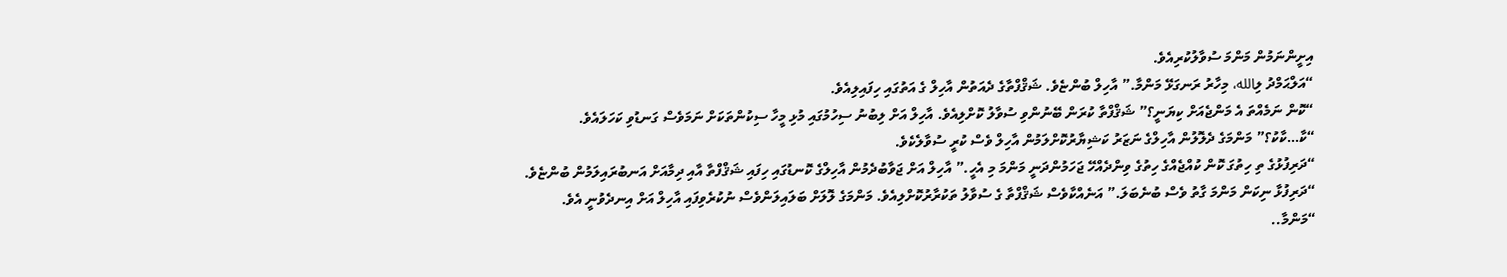އިށީންނަމުން މަންމަ ސުވާލުކުރިއެވެ.
“އަލްޙަމްދު ލިالله، މިހާރު ރަނގަޅޭ މަންމާ.” އާހިލް ބުންޏެވެ. ޝަޤްފްތާގެ ދެއަތުން އާހިލް ގެ އަތުގައި ހިފައިލިއެވެ.
“ކޮން ނަމެއްތަ އެ މަންޖެއަށް ކިޔަނީ؟” ޝަޤްފްތާ ކުރަން ބޭނުންވި ސުވާލު ކޮށްލިއެވެ. އާހިލް އަށް ލިބުނު ސިހުމުގައި މުޅި މީހާ ސިކުންތަކަށް ނަމަވެސް ގަނޑުވި ކަހަލައެވެ.
“ކާ…ކާކު؟” މަންމަގެ ދެލޮލުން އާހިލްގެ ނަޒަރު ކަޝިޔާރުކޮށްލަމުން އާހިލް ވެސް ކުރީ ސުވާލެކެވެ.
“ދަރިފުޅުގެ ތި ހިތުގަ ކޮން ކުއްޖެއްގެ ހިތުގެ ވިންދެއްހޭ ޖަހަމުންދަނީ މަންމަ މި އެހީ.” އާހިލް އަށް ޖަވާބުދެމުން އާހިލްގެ ކޮނޑުގައި ހިފައި ޝަޤްފްތާ އާއި ދިމާއަށް އަނބުރައިލަމުން ބުންޏެވެ.
“ދަރިފުޅާ ނިކަން މަންމަ ގާތު ވެސް ބުނެބަލަ.” އަނެއްކާވެސް ޝަޤްފްތާ ގެ ސުވާލު ތަކުރާރުކޮށްލިއެވެ. މަންމަގެ ލޮލަށް ބަލައިލަންވެސް ނުކުރެވިފައި އާހިލް އަށް އިނދެވުނީ އެވެ.
“މަންމާ..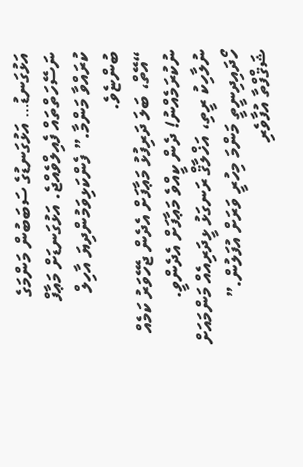އަޅުގަނޑު… އަޅުގަނޑުގެ ސަބަބުން މަންމަގެ ނަސޭހަތްތައް ފެއިލްވެއްޖެ. އަޅުގަނޑަށް މަޢާފް ކުރައްވާ މަންމާ.” ފެންކަޅިވަމުންދިޔަ އާހިލް ބުންޏެވެ.
“އޭތް، ބަލަ ދަރިފުޅު މަޢާފަށް އެދެން ޖެހޭވަރު ކަމެއް ނުކުރަމެއްނު! ދެން ކީއްވެ މަޢާފަށް އެދެންވީ. ނުލާހިކު ރީތި، އަޚްލާޤް ރަނގަޅު ޅީދަރިއެއް މަންމައަށް ހޯދައިދިނީތީ މަންމަ މިހުރީ ވަރަށް އުފަލުން.” ޝަޤްފްތާ އުފާވެރި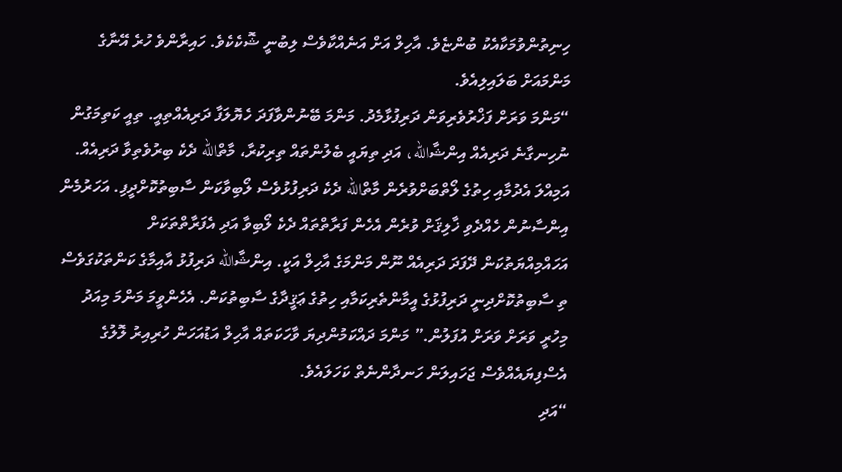ހިނިތުންވުމަކާއެކު ބުންޏެވެ. އާހިލް އަށް އަނެއްކާވެސް ލިބުނީ ޝޮކެކެވެ. ހައިރާންވެ ހުރެ އޭނާގެ މަންމައަށް ބަލައިލިއެވެ.
“މަންމަ ވަރަށް ފަޚްރުވެރިވަން ދަރިފުޅާމެދު. މަންމަ ބޭނުންވާފަދަ ހެޔޮލަފާ ދަރިއެއްތިއީ. ތިއީ ކަތިމަގުން ނުހިނގާނެ ދަރިއެއް އިންޝާالله، އަދި ތިޔައީ ބެލުންތައް ތިރިކުރާ، މާތްالله ދެކެ ބިރުވެތިވާ ދަރިއެއް. އަމިއްލަ އެދުމާއި ހިތުގެ ލޯތްބަށްވުރެން މާތްالله ދެކެ ދަރިފުޅުވެސް ލޯބިވާކަން ސާބިތުކޮށްދީފި. އަހަރުމެން އިންސާނުން ހެއްދެވި ޚާލިޤަށް ވުރެން އެހެން ފަރާތްތައް ދެކެ ލޯބިވާ އަދި އެފަރާތްތަކަށް އަހައްމިއްޔަތުކަން ދޭފަދަ ދަރިއެއް ނޫން މަންމަގެ އާހިލް އަކީ. އިންޝާالله ދަރިފުޅު އާއިމާގެ ކަންތަކުގަވެސް ތި ސާބިތުކޮށްދިނީ ދަރިފުޅުގެ އީމާންތެރިކަމާއި ހިތުގެ ޢަޤީދާގެ ސާބިތުކަން. އެހެންވީމަ މަންމަ މިއަދު މިހުރީ ވަރަށް ވަރަށް އުފަލުން.” މަންމަ ދައްކަމުންދިޔަ ވާހަކަތައް އާހިލް އަޑުއަހަން ހުރިއިރު ލޮލުގެ އެސްފިޔައެއްވެސް ޖަހައިލަން ހަނދާންނެތް ކަހަލައެވެ.
“އަދި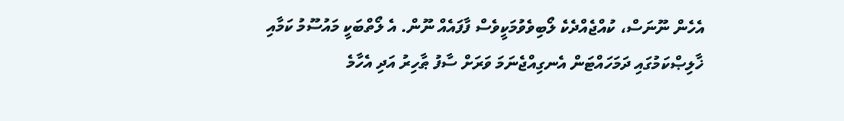އެހެން ނޫނަސް، ކުއްޖެއްދެކެ ލޯބިވެވުމަކީވެސް ފާފައެއް ނޫން. އެ ލޯތްބަކީ މައުސޫމު ކަމާއި ޚާލިޞްކަމުގައި ދަމަހައްޓަން އެނގިއްޖެނަމަ ވަރަށް ސާފު ޠާހިރު އަދި އެހާމެ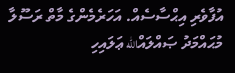އުފާވެރި އިޙްސާސެއް. އަހަރެމެންގެ މާތް ރަސޫލާ މުޙައްމަދު ޞައްލައްالله ޢަލައިހި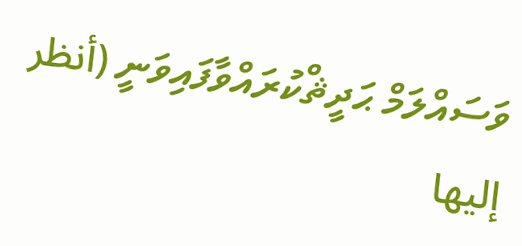ވަސައްލަމް ޙަދީޘްކުރައްވާފައިވަނީ (أنظر إليها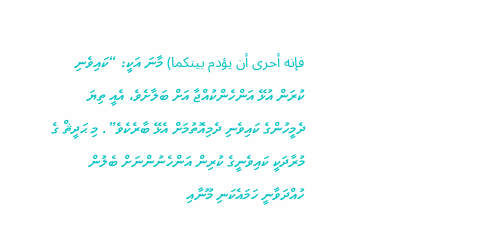فإنه أحرى أن يؤدم بينكما) މާނަ އަކީ: “ކައިވެނި ކުރަން އުޅޭ އަންހެންކުއްޖާ އަށް ބަލާށެވެ، އެއީ ތިޔަ ދެމީހުންގެ ކައިވެނި ދެމިއޮތުމަށް އެޅޭ ބާރެކެވެ”. މި ޙަދީޘް ގެ މުރާދަކީ ކައިވެނީގެ ކުރިން އަންހެނުންނަށް ބެލުން ހުއްދަވާނީ ހަމައެކަނި މޫނާއި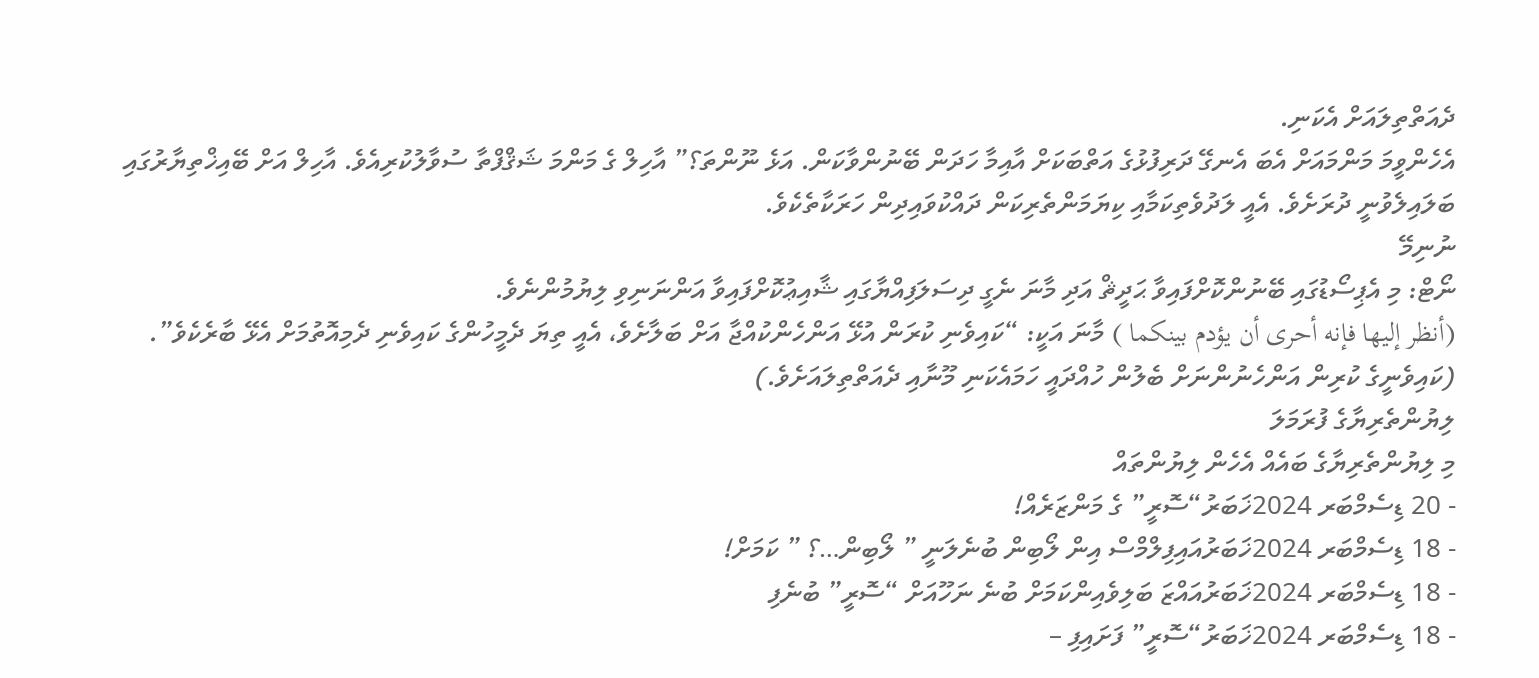ދެއަތްތިލައަށް އެކަނި.
އެހެންވީމަ މަންމައަށް އެބަ އެނގޭ ދަރިފުޅުގެ އަތްބަކަށް އާއިމާ ހަދަން ބޭނުންވާކަން. އަޅެ ނޫންތަ؟” އާހިލް ގެ މަންމަ ޝަޤްފްތާ ސުވާލުކުރިއެވެ. އާހިލް އަށް ބޭއިޚްތިޔާރުގައި ބަލައިލެވުނީ ދުރަށެވެ. އެއީ ލަދުވެތިކަމާއި ކިޔަމަންތެރިކަން ދައްކުވައިދިން ހަރަކާތެކެވެ.
ނުނިމޭ
ނޯޓް: މި އެޕިސޯޑުގައި ބޭނުންކޮށްފައިވާ ޙަދީޘް އަދި މާނަ ނެގީ ދިސަލަފިއްޔާގައި ޝާއިޢުކޮށްފައިވާ އަންނަނިވި ލިޔުމުންނެވެ.
(أنظر إليها فإنه أحرى أن يؤدم بينكما ) މާނަ އަކީ: “ކައިވެނި ކުރަން އުޅޭ އަންހެންކުއްޖާ އަށް ބަލާށެވެ، އެއީ ތިޔަ ދެމީހުންގެ ކައިވެނި ދެމިއޮތުމަށް އެޅޭ ބާރެކެވެ”.
(ކައިވެނީގެ ކުރިން އަންހެނުންނަށް ބެލުން ހުއްދައީ ހަމައެކަނި މޫނާއި ދެއަތްތިލައަށެވެ.)
ލިޔުންތެރިޔާގެ ފުރަމަލަ
މި ލިޔުންތެރިޔާގެ ބައެއް އެހެން ލިޔުންތައް
- 20 ޑިސެމްބަރ 2024ޚަބަރު“ސޮރީ” ގެ މަންޒަރެއް!
- 18 ޑިސެމްބަރ 2024ޚަބަރުއައިފިލްމްސް އިން ލޯބިން ބުނެލަނީ ” ލޯބިން…؟ ” ކަމަށް!
- 18 ޑިސެމްބަރ 2024ޚަބަރުއައްޒަ ބަލިވެއިންކަމަށް ބުނެ ނަހޫއަށް “ސޮރީ” ބުނެފި
- 18 ޑިސެމްބަރ 2024ޚަބަރު“ސޮރީ” ފަށައިފި –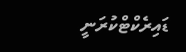ޑައިރެކްޓްކުރަނީ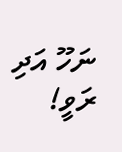ނަހޫ އަދި ރަވީ!